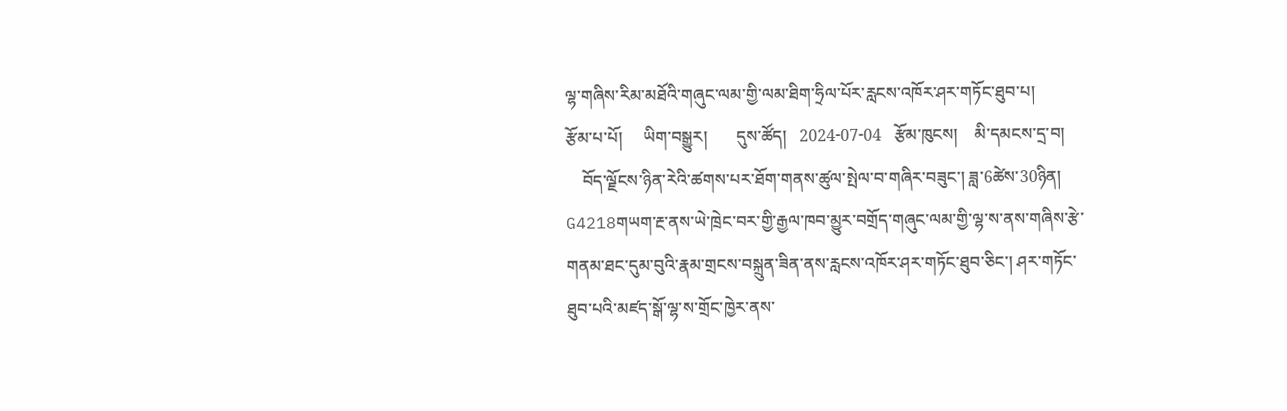ལྷ་གཞིས་རིམ་མཐོའི་གཞུང་ལམ་གྱི་ལམ་ཐིག་ཧྲིལ་པོར་རླངས་འཁོར་ཤར་གཏོང་ཐུབ་པ།
རྩོམ་པ་པོ།     ཡིག་བསྒྱུར།       དུས་ཚོད།   2024-07-04   རྩོམ་ཁུངས།    མི་དམངས་དྲ་བ།
    བོད་ལྗོངས་ཉིན་རེའི་ཚགས་པར་ཐོག་གནས་ཚུལ་སྤེལ་བ་གཞིར་བཟུང་། ཟླ་6ཚེས་30ཉིན། G4218གཡག་རྔ་ནས་ཡེ་ཁྲེང་བར་གྱི་རྒྱལ་ཁབ་མྱུར་བགྲོད་གཞུང་ལམ་གྱི་ལྷ་ས་ནས་གཞིས་རྩེ་གནམ་ཐང་དུམ་བུའི་རྣམ་གྲངས་བསྐྲུན་ཟིན་ནས་རླངས་འཁོར་ཤར་གཏོང་ཐུབ་ཅིང་། ཤར་གཏོང་ཐུབ་པའི་མཛད་སྒོ་ལྷ་ས་གྲོང་ཁྱེར་ནས་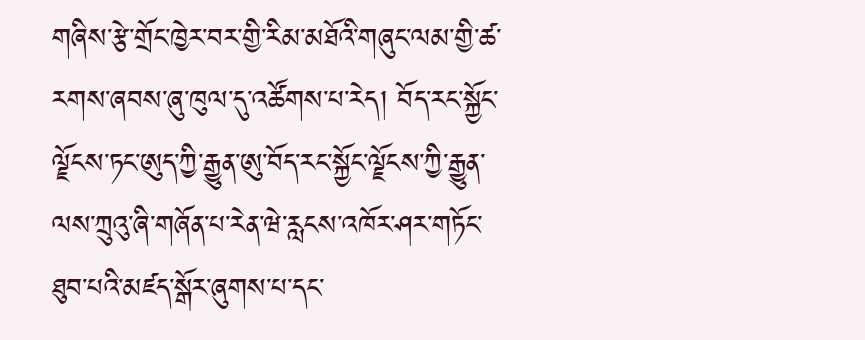གཞིས་རྩེ་གྲོང་ཁྱེར་བར་གྱི་རིམ་མཐོའི་གཞུང་ལམ་གྱི་ཚ་རགས་ཞབས་ཞུ་ཁུལ་དུ་འཚོགས་པ་རེད། བོད་རང་སྐྱོང་ལྗོངས་ཏང་ཨུད་ཀྱི་རྒྱུན་ཨུ་བོད་རང་སྐྱོང་ལྗོངས་ཀྱི་རྒྱུན་ལས་ཀྲུའུ་ཞི་གཞོན་པ་རེན་ཝེ་རླངས་འཁོར་ཤར་གཏོང་ཐུབ་པའི་མཛད་སྒོར་ཞུགས་པ་དང་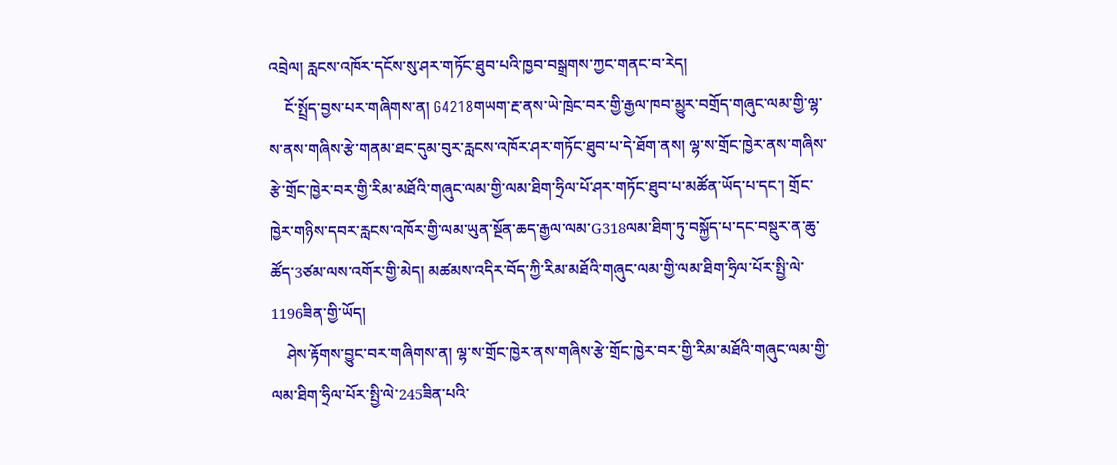འབྲེལ། རླངས་འཁོར་དངོས་སུ་ཤར་གཏོང་ཐུབ་པའི་ཁྱབ་བསྒྲགས་ཀྱང་གནང་བ་རེད།
    ངོ་སྤྲོད་བྱས་པར་གཞིགས་ན། G4218གཡག་རྔ་ནས་ཡེ་ཁྲེང་བར་གྱི་རྒྱལ་ཁབ་མྱུར་བགྲོད་གཞུང་ལམ་གྱི་ལྷ་ས་ནས་གཞིས་རྩེ་གནམ་ཐང་དུམ་བུར་རླངས་འཁོར་ཤར་གཏོང་ཐུབ་པ་དེ་ཐོག་ནས། ལྷ་ས་གྲོང་ཁྱེར་ནས་གཞིས་རྩེ་གྲོང་ཁྱེར་བར་གྱི་རིམ་མཐོའི་གཞུང་ལམ་གྱི་ལམ་ཐིག་ཧྲིལ་པོ་ཤར་གཏོང་ཐུབ་པ་མཚོན་ཡོད་པ་དང་། གྲོང་ཁྱེར་གཉིས་དབར་རླངས་འཁོར་གྱི་ལམ་ཡུན་སྔོན་ཆད་རྒྱལ་ལམ་G318ལམ་ཐིག་ཏུ་བསྐྱོད་པ་དང་བསྡུར་ན་ཆུ་ཚོད་3ཙམ་ལས་འགོར་གྱི་མེད། མཚམས་འདིར་བོད་ཀྱི་རིམ་མཐོའི་གཞུང་ལམ་གྱི་ལམ་ཐིག་ཧྲིལ་པོར་སྤྱི་ལེ་1196ཟིན་གྱི་ཡོད།
    ཤེས་རྟོགས་བྱུང་བར་གཞིགས་ན། ལྷ་ས་གྲོང་ཁྱེར་ནས་གཞིས་རྩེ་གྲོང་ཁྱེར་བར་གྱི་རིམ་མཐོའི་གཞུང་ལམ་གྱི་ལམ་ཐིག་ཧྲིལ་པོར་སྤྱི་ལེ་245ཟིན་པའི་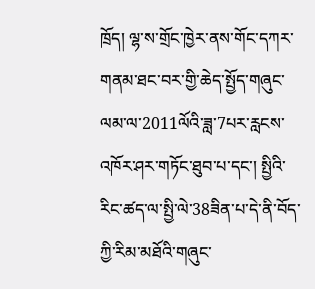ཁྲོད། ལྷ་ས་གྲོང་ཁྱེར་ནས་གོང་དཀར་གནམ་ཐང་བར་གྱི་ཆེད་སྤྱོད་གཞུང་ལམ་ལ་2011ལོའི་ཟླ་7པར་རླངས་འཁོར་ཤར་གཏོང་ཐུབ་པ་དང་། སྤྱིའི་རིང་ཚད་ལ་སྤྱི་ལེ་38ཟིན་པ་དེ་ནི་བོད་ཀྱི་རིམ་མཐོའི་གཞུང་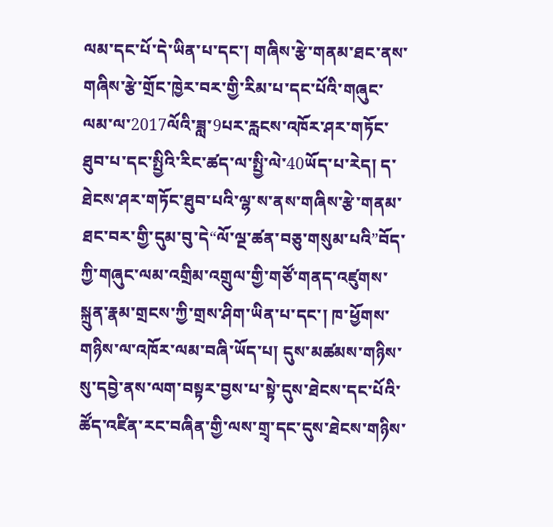ལམ་དང་པོ་དེ་ཡིན་པ་དང་། གཞིས་རྩེ་གནམ་ཐང་ནས་གཞིས་རྩེ་གྲོང་ཁྱེར་བར་གྱི་རིམ་པ་དང་པོའི་གཞུང་ལམ་ལ་2017ལོའི་ཟླ་9པར་རླངས་འཁོར་ཤར་གཏོང་ཐུབ་པ་དང་སྤྱིའི་རིང་ཚད་ལ་སྤྱི་ལེ་40ཡོད་པ་རེད། ད་ཐེངས་ཤར་གཏོང་ཐུབ་པའི་ལྷ་ས་ནས་གཞིས་རྩེ་གནམ་ཐང་བར་གྱི་དུམ་བུ་དེ“ལོ་ལྔ་ཚན་བཅུ་གསུམ་པའི”བོད་ཀྱི་གཞུང་ལམ་འགྲིམ་འགྲུལ་གྱི་གཙོ་གནད་འཛུགས་སྐྲུན་རྣམ་གྲངས་ཀྱི་གྲས་ཤིག་ཡིན་པ་དང་། ཁ་ཕྱོགས་གཉིས་ལ་འཁོར་ལམ་བཞི་ཡོད་པ། དུས་མཚམས་གཉིས་སུ་དབྱེ་ནས་ལག་བསྟར་བྱས་པ་སྟེ་དུས་ཐེངས་དང་པོའི་ཚོད་འཛིན་རང་བཞིན་གྱི་ལས་གྲྭ་དང་དུས་ཐེངས་གཉིས་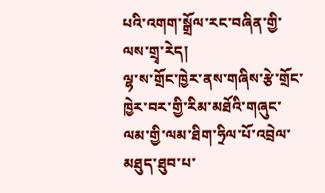པའི་འགག་སྒྲོལ་རང་བཞིན་གྱི་ལས་གྲྭ་རེད།
ལྷ་ས་གྲོང་ཁྱེར་ནས་གཞིས་རྩེ་གྲོང་ཁྱེར་བར་གྱི་རིམ་མཐོའི་གཞུང་ལམ་གྱི་ལམ་ཐིག་ཧྲིལ་པོ་འབྲེལ་མཐུད་ཐུབ་པ་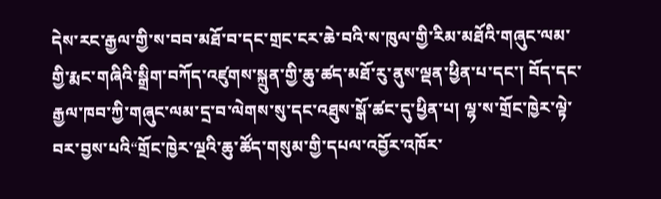དེས་རང་རྒྱལ་གྱི་ས་བབ་མཐོ་བ་དང་གྲང་ངར་ཆེ་བའི་ས་ཁུལ་གྱི་རིམ་མཐོའི་གཞུང་ལམ་གྱི་རྨང་གཞིའི་སྒྲིག་བཀོད་འཛུགས་སྐྲུན་གྱི་ཆུ་ཚད་མཐོ་རུ་ནུས་ལྡན་ཕྱིན་པ་དང་། བོད་དང་རྒྱལ་ཁབ་ཀྱི་གཞུང་ལམ་དྲ་བ་ལེགས་སུ་དང་འཐུས་སྒོ་ཚང་དུ་ཕྱིན་པ། ལྷ་ས་གྲོང་ཁྱེར་ལྟེ་བར་བྱས་པའི“གྲོང་ཁྱེར་ལྔའི་ཆུ་ཚོད་གསུམ་གྱི་དཔལ་འབྱོར་འཁོར་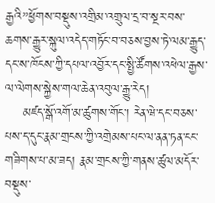རྒྱའི”ཕྱོགས་བསྡུས་འགྲིམ་འགྲུལ་དྲ་བ་སྔར་བས་ཆགས་རྒྱུར་སྐུལ་འདེད་གཏོང་བ་བཅས་བྱས་ཏེ་ལམ་རྒྱུད་དང་ས་ཁོངས་ཀྱི་དཔལ་འབྱོར་དང་སྤྱི་ཚོགས་འཕེལ་རྒྱས་ལ་ལེགས་སྐྱེས་གལ་ཆེན་འབུལ་རྒྱུ་རེད།
    མཛད་སྒོ་འགོ་མ་ཚུགས་གོང་། རེན་ཝེ་དང་བཅས་པས་ད་དུང་རྣམ་གྲངས་ཀྱི་འགྲེམས་པང་ལ་ནན་ཏན་ངང་གཟིགས་པ་མ་ཟད། རྣམ་གྲངས་ཀྱི་གནས་ཚུལ་མདོར་བསྡུས་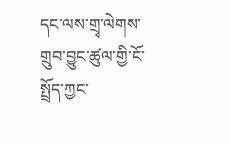དང་ལས་གྲྭ་ལེགས་གྲུབ་བྱུང་ཚུལ་གྱི་ངོ་སྤྲོད་ཀྱང་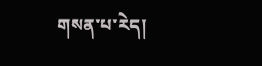གསན་པ་རེད།